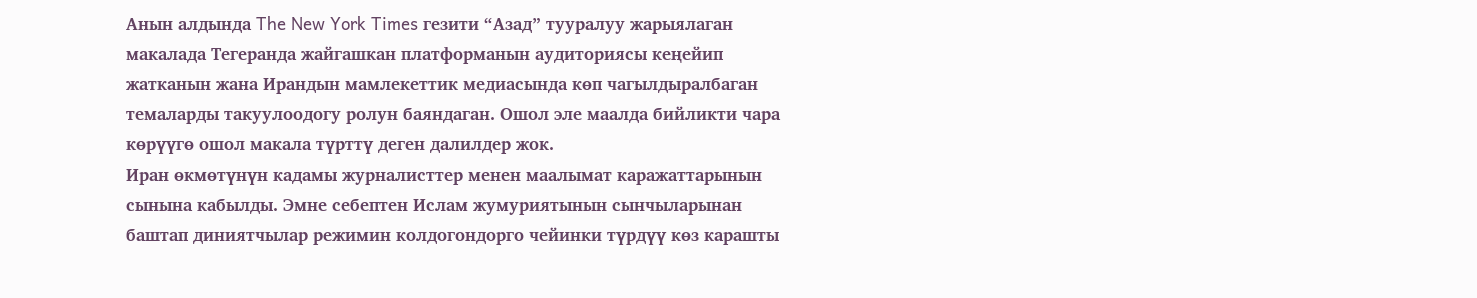Анын алдында The New York Times гезити “Азад” тууралуу жарыялаган макалада Тегеранда жайгашкан платформанын аудиториясы кеңейип жатканын жана Ирандын мамлекеттик медиасында көп чагылдыралбаган темаларды такуулоодогу ролун баяндаган. Ошол эле маалда бийликти чара көрүүгө ошол макала түрттү деген далилдер жок.
Иран өкмөтүнүн кадамы журналисттер менен маалымат каражаттарынын сынына кабылды. Эмне себептен Ислам жумуриятынын сынчыларынан баштап диниятчылар режимин колдогондорго чейинки түрдүү көз карашты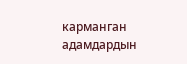карманган адамдардын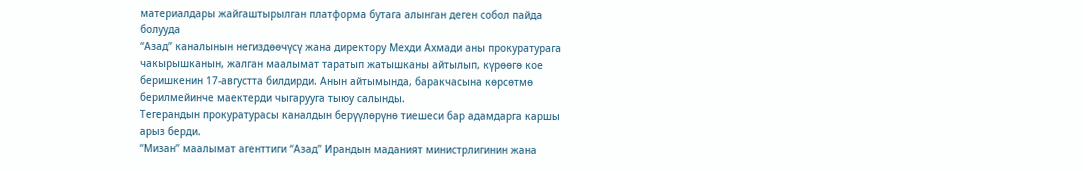материалдары жайгаштырылган платформа бутага алынган деген собол пайда болууда
“Азад” каналынын негиздөөчүсү жана директору Мехди Ахмади аны прокуратурага чакырышканын, жалган маалымат таратып жатышканы айтылып, күрөөгө кое беришкенин 17-августта билдирди. Анын айтымында, баракчасына көрсөтмө берилмейинче маектерди чыгарууга тыюу салынды.
Тегерандын прокуратурасы каналдын берүүлөрүнө тиешеси бар адамдарга каршы арыз берди.
“Мизан” маалымат агенттиги “Азад” Ирандын маданият министрлигинин жана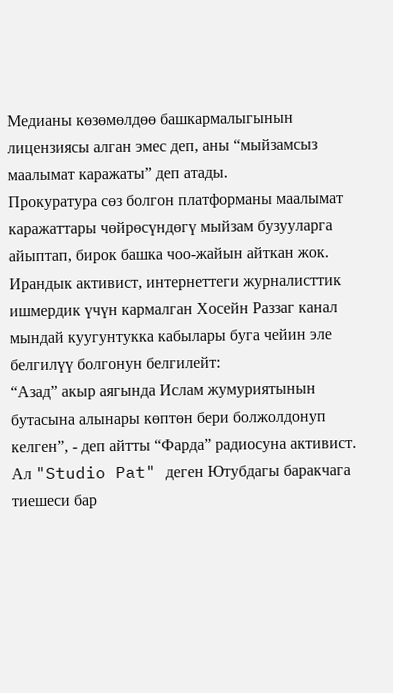Медианы көзөмөлдөө башкармалыгынын лицензиясы алган эмес деп, аны “мыйзамсыз маалымат каражаты” деп атады.
Прокуратура сөз болгон платформаны маалымат каражаттары чөйрөсүндөгү мыйзам бузууларга айыптап, бирок башка чоо-жайын айткан жок.
Ирандык активист, интернеттеги журналисттик ишмердик үчүн кармалган Хосейн Раззаг канал мындай куугунтукка кабылары буга чейин эле белгилүү болгонун белгилейт:
“Азад” акыр аягында Ислам жумуриятынын бутасына алынары көптөн бери болжолдонуп келген”, - деп айтты “Фарда” радиосуна активист. Ал "Studio Pat" деген Ютубдагы баракчага тиешеси бар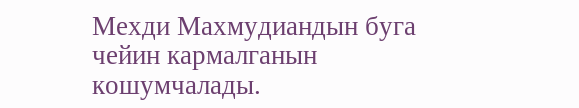Мехди Махмудиандын буга чейин кармалганын кошумчалады.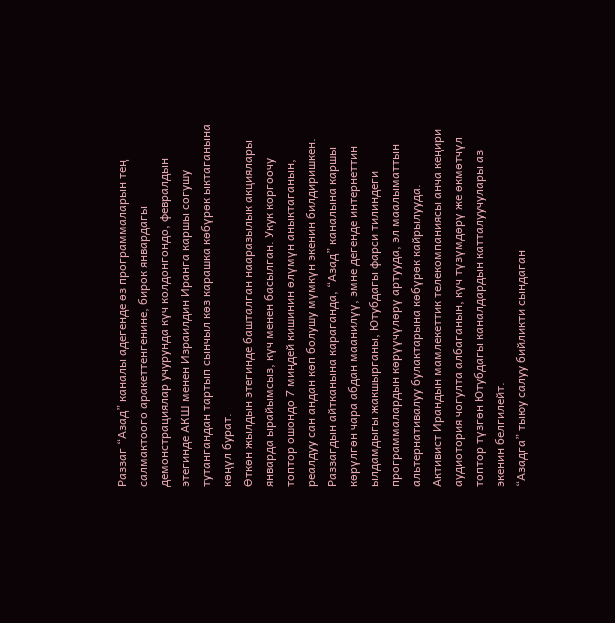Раззаг “Азад” каналы адегенде өз программаларын тең салмактоого аракеттенгенине, бирок январдагы демонстрациялар учурунда күч колдонгондо, февралдын этегинде АКШ менен Израилдин Иранга каршы согушу тутангандан тартып сынчыл көз карашка көбүрөк ыктаганына көңүл бурат.
Өткөн жылдын этегинде башталган нааразылык акциялары январда ырайымсыз, күч менен басылган. Укук коргоочу топтор ошондо 7 миңдей кишинин өлүмүн аныктаганын, реалдуу сан андан көп болушу мүмкүн экенин билдиришкен.
Раззагдын айтканына караганда, “Азад” каналына каршы көрүлгөн чара абдан маанилүү, эмне дегенде интернеттин ылдамдыгы жакшырганы, Ютубдагы фарси тилиндеги программалардын көрүүчүлөрү артууда, эл маалыматтын альтернативалуу булактарына көбүрөк кайрылууда.
Активист Ирандын мамлекеттик телекомпаниясы анча кеңири аудиотория чогулта албаганын, күч түзүмдөрү же өкмөтчүл топтор түзгөн Ютубдагы каналдардын катталуучулары аз экенин белгилейт.
“Азадга” тыюу салуу бийликти сындаган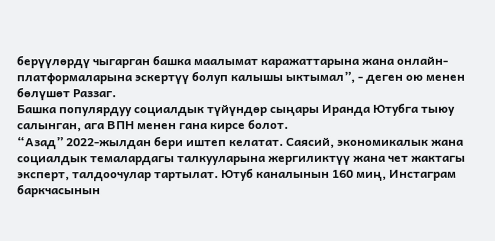берүүлөрдү чыгарган башка маалымат каражаттарына жана онлайн-платформаларына эскертүү болуп калышы ыктымал”, - деген ою менен бөлүшөт Раззаг.
Башка популярдуу социалдык түйүндөр сыңары Иранда Ютубга тыюу салынган, ага ВПН менен гана кирсе болот.
“Азад” 2022-жылдан бери иштеп келатат. Саясий, экономикалык жана социалдык темалардагы талкууларына жергиликтүү жана чет жактагы эксперт, талдоочулар тартылат. Ютуб каналынын 160 миң, Инстаграм баркчасынын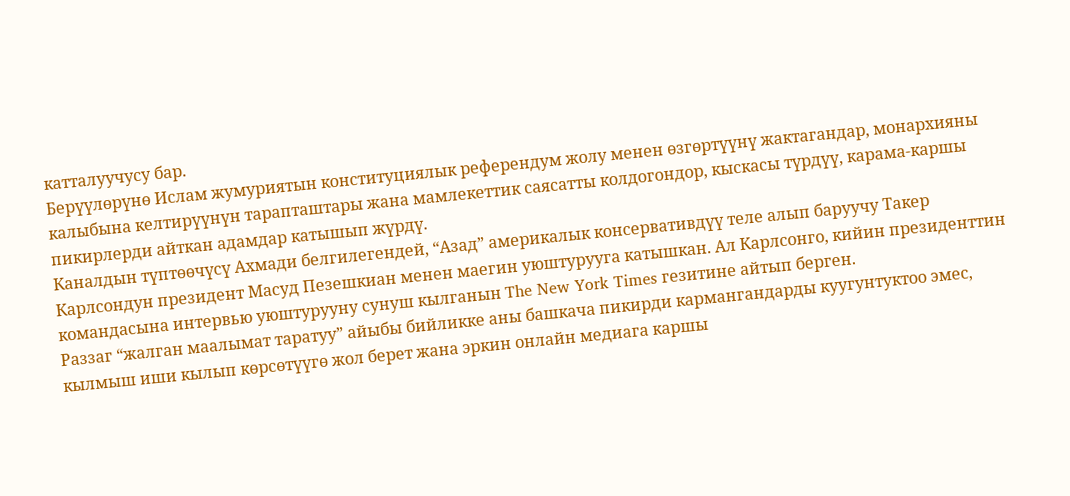катталуучусу бар.
Берүүлөрүнө Ислам жумуриятын конституциялык референдум жолу менен өзгөртүүнү жактагандар, монархияны калыбына келтирүүнүн тарапташтары жана мамлекеттик саясатты колдогондор, кыскасы түрдүү, карама-каршы пикирлерди айткан адамдар катышып жүрдү.
Каналдын түптөөчүсү Ахмади белгилегендей, “Азад” америкалык консервативдүү теле алып баруучу Такер Карлсондун президент Масуд Пезешкиан менен маегин уюштурууга катышкан. Ал Карлсонго, кийин президенттин командасына интервью уюштурууну сунуш кылганын The New York Times гезитине айтып берген.
Раззаг “жалган маалымат таратуу” айыбы бийликке аны башкача пикирди кармангандарды куугунтуктоо эмес, кылмыш иши кылып көрсөтүүгө жол берет жана эркин онлайн медиага каршы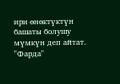ири өнөктүктүн башаты болушу мүмкүн деп айтат.
"Фарда"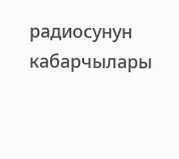радиосунун кабарчылары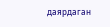даярдаган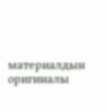материалдын оригиналы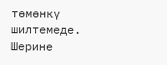төмөнкү шилтемеде.
Шерине